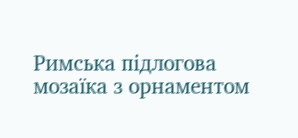Римська підлогова мозаїка з орнаментом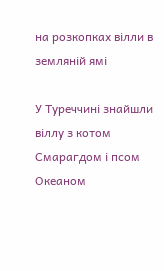на розкопках вілли в земляній ямі

У Туреччині знайшли віллу з котом Смарагдом і псом Океаном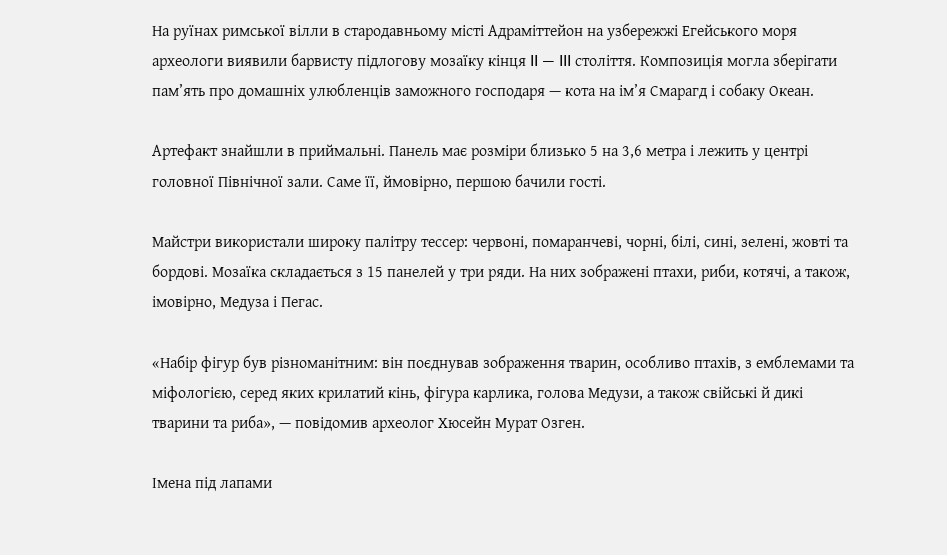На руїнах римської вілли в стародавньому місті Адраміттейон на узбережжі Егейського моря археологи виявили барвисту підлогову мозаїку кінця II — III століття. Композиція могла зберігати пам’ять про домашніх улюбленців заможного господаря — кота на ім’я Смарагд і собаку Океан.

Артефакт знайшли в приймальні. Панель має розміри близько 5 на 3,6 метра і лежить у центрі головної Північної зали. Саме її, ймовірно, першою бачили гості.

Майстри використали широку палітру тессер: червоні, помаранчеві, чорні, білі, сині, зелені, жовті та бордові. Мозаїка складається з 15 панелей у три ряди. На них зображені птахи, риби, котячі, а також, імовірно, Медуза і Пегас.

«Набір фігур був різноманітним: він поєднував зображення тварин, особливо птахів, з емблемами та міфологією, серед яких крилатий кінь, фігура карлика, голова Медузи, а також свійські й дикі тварини та риба», — повідомив археолог Хюсейн Мурат Озген.

Імена під лапами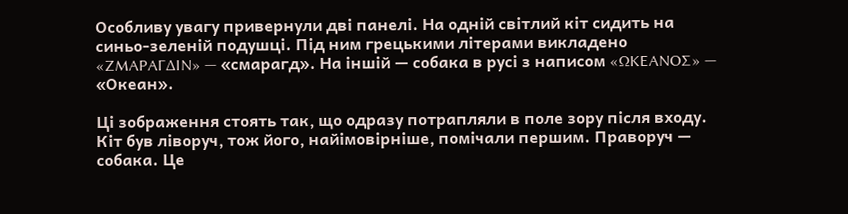Особливу увагу привернули дві панелі. На одній світлий кіт сидить на синьо-зеленій подушці. Під ним грецькими літерами викладено «ΖΜΑΡΑΓΔΙΝ» — «смарагд». На іншій — собака в русі з написом «ΩΚΕΑΝΟΣ» — «Океан».

Ці зображення стоять так, що одразу потрапляли в поле зору після входу. Кіт був ліворуч, тож його, найімовірніше, помічали першим. Праворуч — собака. Це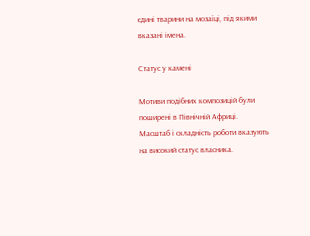єдині тварини на мозаїці, під якими вказані імена.

Статус у камені

Мотиви подібних композицій були поширені в Північній Африці. Масштаб і складність роботи вказують на високий статус власника.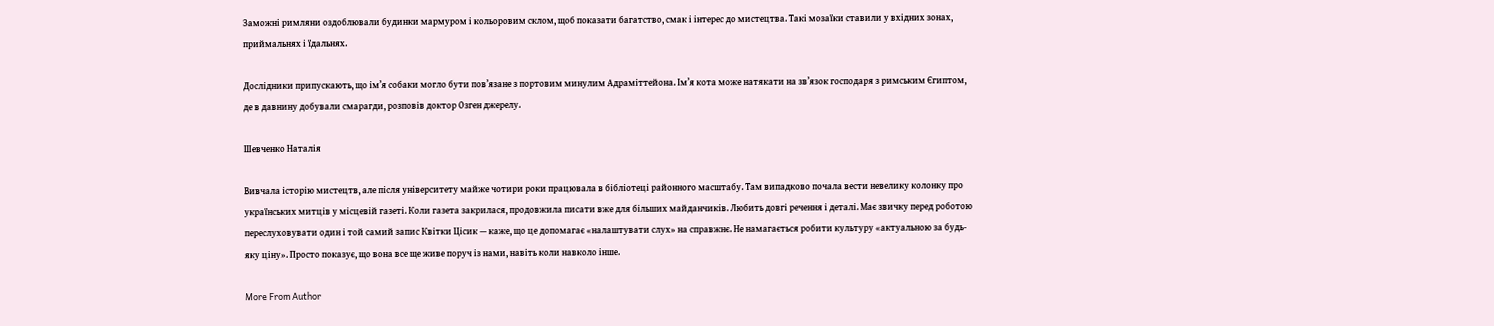Заможні римляни оздоблювали будинки мармуром і кольоровим склом, щоб показати багатство, смак і інтерес до мистецтва. Такі мозаїки ставили у вхідних зонах, приймальнях і їдальнях.

Дослідники припускають, що ім’я собаки могло бути пов’язане з портовим минулим Адраміттейона. Ім’я кота може натякати на зв’язок господаря з римським Єгиптом, де в давнину добували смарагди, розповів доктор Озген джерелу.

Шевченко Наталія

Вивчала історію мистецтв, але після університету майже чотири роки працювала в бібліотеці районного масштабу. Там випадково почала вести невелику колонку про українських митців у місцевій газеті. Коли газета закрилася, продовжила писати вже для більших майданчиків. Любить довгі речення і деталі. Має звичку перед роботою переслуховувати один і той самий запис Квітки Цісик — каже, що це допомагає «налаштувати слух» на справжнє. Не намагається робити культуру «актуальною за будь-яку ціну». Просто показує, що вона все ще живе поруч із нами, навіть коли навколо інше.

More From Author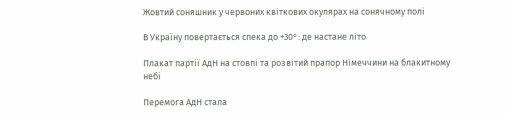Жовтий соняшник у червоних квіткових окулярах на сонячному полі

В Україну повертається спека до +30°: де настане літо

Плакат партії АдН на стовпі та розвітий прапор Німеччини на блакитному небі

Перемога АдН стала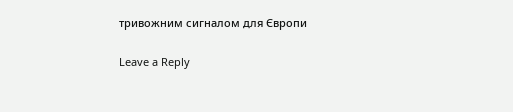тривожним сигналом для Європи

Leave a Reply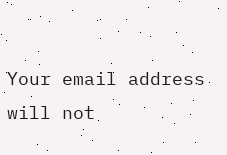Your email address will not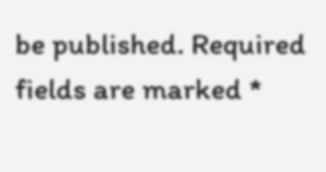be published. Required fields are marked *